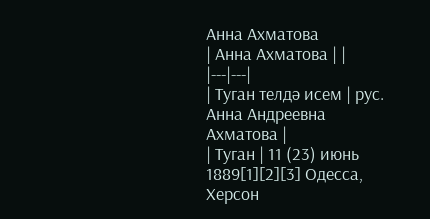Анна Ахматова
| Анна Ахматова | |
|---|---|
| Туган телдә исем | рус. Анна Андреевна Ахматова |
| Туган | 11 (23) июнь 1889[1][2][3] Одесса, Херсон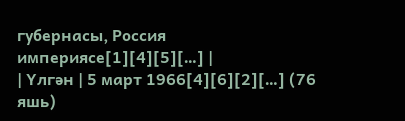губернасы, Россия империясе[1][4][5][…] |
| Үлгән | 5 март 1966[4][6][2][…] (76 яшь)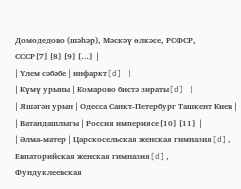Домодедово (шәһәр), Мәскәү өлкәсе, РСФСР, СССР[7][8][9][…] |
| Үлем сәбәбе | инфаркт[d] |
| Күмү урыны | Комарово бистә зираты[d] |
| Яшәгән урын | Одесса Санкт-Петербург Ташкент Киев |
| Ватандашлыгы | Россия империясе[10][11] |
| Әлма-матер | Царскосельская женская гимназия[d], Евпаторийская женская гимназия[d], Фундуклеевская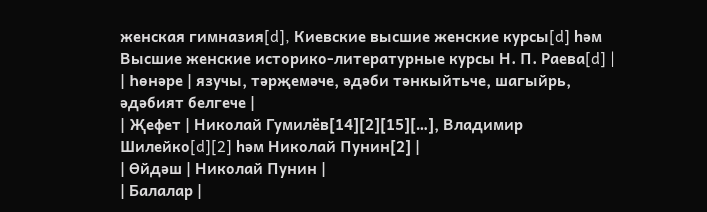женская гимназия[d], Киевские высшие женские курсы[d] һәм Высшие женские историко-литературные курсы Н. П. Раева[d] |
| Һөнәре | язучы, тәрҗемәче, әдәби тәнкыйтьче, шагыйрь, әдәбият белгече |
| Җефет | Николай Гумилёв[14][2][15][…], Владимир Шилейко[d][2] һәм Николай Пунин[2] |
| Өйдәш | Николай Пунин |
| Балалар |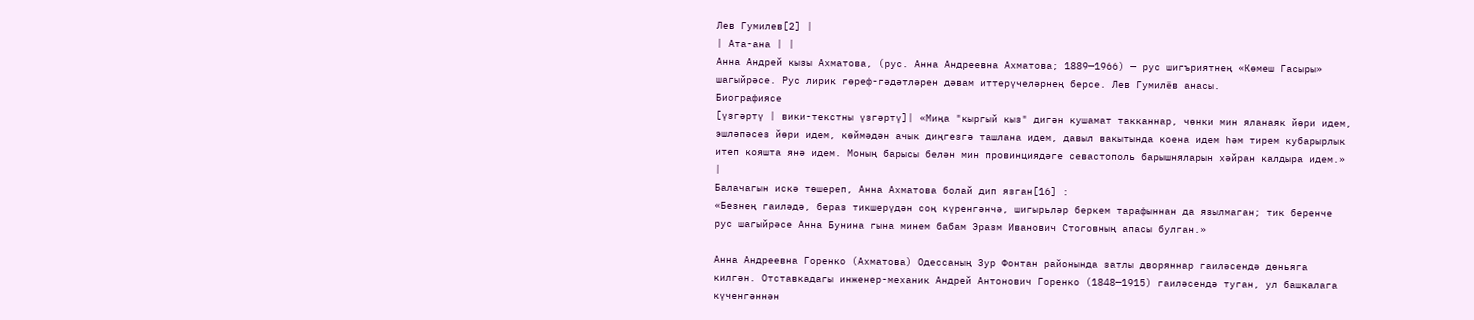Лев Гумилев[2] |
| Ата-ана | |
Анна Андрей кызы Ахматова, (рус. Анна Андреевна Ахматова; 1889—1966) — рус шигъриятнең «Көмеш Гасыры» шагыйрәсе. Рус лирик гөреф-гәдәтләрен дәвам иттерүчеләрнең берсе. Лев Гумилёв анасы.
Биографиясе
[үзгәртү | вики-текстны үзгәртү]| «Миңа "кыргый кыз" дигән кушамат такканнар, чөнки мин яланаяк йөри идем, эшләпәсез йөри идем, көймәдән ачык диңгезгә ташлана идем, давыл вакытында коена идем һәм тирем кубарырлык итеп кояшта янә идем. Моның барысы белән мин провинциядәге севастополь барышняларын хәйран калдыра идем.» |
Балачагын искә төшереп, Анна Ахматова болай дип язган[16] :
«Безнең гаиләдә, бераз тикшерүдән соң күренгәнчә, шигырьләр беркем тарафыннан да язылмаган; тик беренче рус шагыйрәсе Анна Бунина гына минем бабам Эразм Иванович Стоговның апасы булган.»

Анна Андреевна Горенко (Ахматова) Одессаның Зур Фонтан районында затлы дворяннар гаиләсендә дөньяга килгән. Отставкадагы инженер-механик Андрей Антонович Горенко (1848—1915) гаиләсендә туган, ул башкалага күченгәннән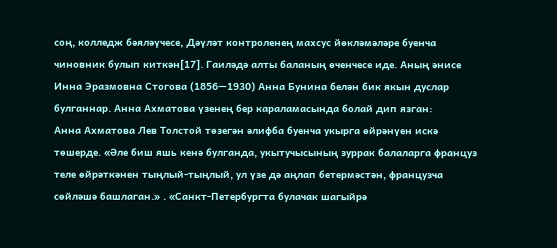соң, колледж бәяләүчесе, Дәүләт контроленең махсус йөкләмәләре буенча чиновник булып киткән[17]. Гаиләдә алты баланың өченчесе иде. Аның әнисе Инна Эразмовна Стогова (1856—1930) Анна Бунина белән бик якын дуслар булганнар. Анна Ахматова үзенең бер караламасында болай дип язган:
Анна Ахматова Лев Толстой төзегән әлифба буенча укырга өйрәнүен искә төшерде. «Әле биш яшь кенә булганда, укытучысының зуррак балаларга француз теле өйрәткәнен тыңлый-тыңлый, ул үзе дә аңлап бетермәстән, французча сөйләшә башлаган.» . «Санкт-Петербургта булачак шагыйрә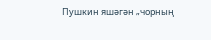Пушкин яшәгән „чорның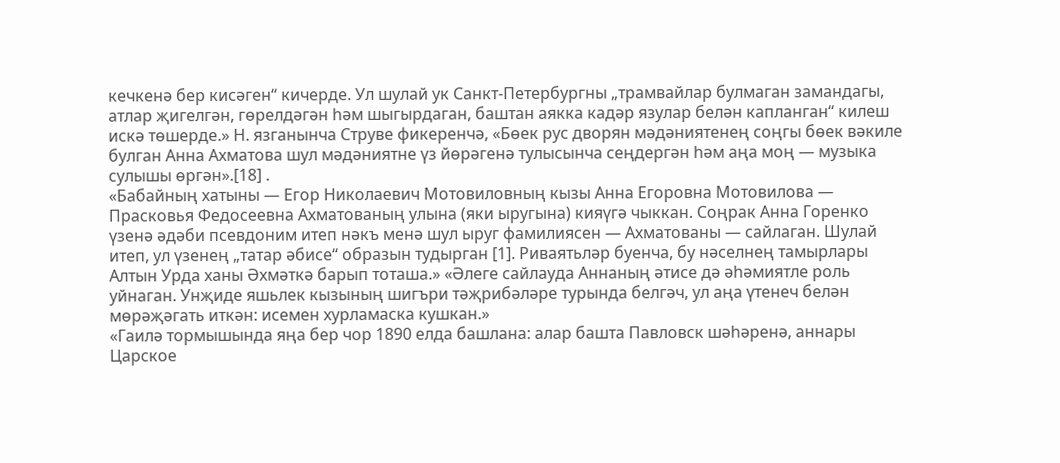кечкенә бер кисәген“ кичерде. Ул шулай ук Санкт-Петербургны „трамвайлар булмаган замандагы, атлар җигелгән, гөрелдәгән һәм шыгырдаган, баштан аякка кадәр язулар белән капланган“ килеш искә төшерде.» Н. язганынча Струве фикеренчә, «Бөек рус дворян мәдәниятенең соңгы бөек вәкиле булган Анна Ахматова шул мәдәниятне үз йөрәгенә тулысынча сеңдергән һәм аңа моң — музыка сулышы өргән».[18] .
«Бабайның хатыны — Егор Николаевич Мотовиловның кызы Анна Егоровна Мотовилова — Прасковья Федосеевна Ахматованың улына (яки ыругына) кияүгә чыккан. Соңрак Анна Горенко үзенә әдәби псевдоним итеп нәкъ менә шул ыруг фамилиясен — Ахматованы — сайлаган. Шулай итеп, ул үзенең „татар әбисе“ образын тудырган [1]. Риваятьләр буенча, бу нәселнең тамырлары Алтын Урда ханы Әхмәткә барып тоташа.» «Әлеге сайлауда Аннаның әтисе дә әһәмиятле роль уйнаган. Унҗиде яшьлек кызының шигъри тәҗрибәләре турында белгәч, ул аңа үтенеч белән мөрәҗәгать иткән: исемен хурламаска кушкан.»
«Гаилә тормышында яңа бер чор 1890 елда башлана: алар башта Павловск шәһәренә, аннары Царское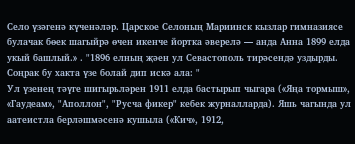Село үзәгенә күченәләр. Царское Селоның Мариинск кызлар гимназиясе булачак бөек шагыйрә өчен икенче йортка әверелә — анда Анна 1899 елда укый башлый.» . "1896 елның җәен ул Севастополь тирәсендә уздырды. Соңрак бу хакта үзе болай дип искә ала: "
Ул үзенең тәүге шигырьләрен 1911 елда бастырып чыгара («Яңа тормыш», «Гаудеам», "Аполлон", "Русча фикер" кебек журналларда). Яшь чагында ул аатеистла берләшмәсенә кушыла («Кич», 1912,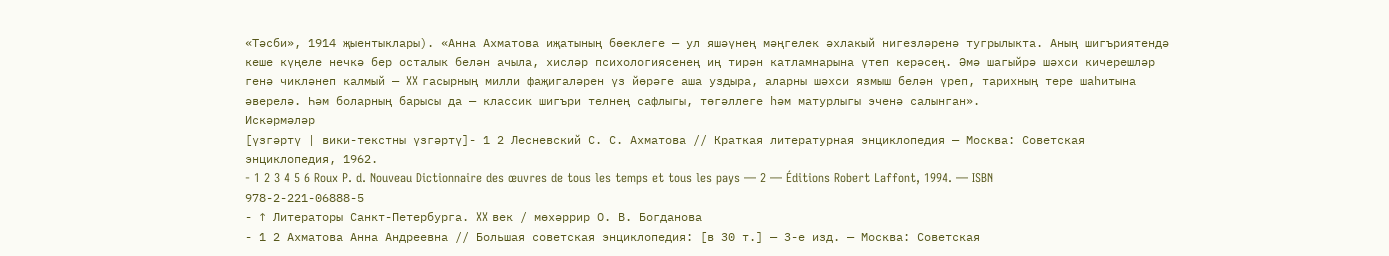«Тәсби», 1914 җыентыклары). «Анна Ахматова иҗатының бөеклеге — ул яшәүнең мәңгелек әхлакый нигезләренә тугрылыкта. Аның шигъриятендә кеше күңеле нечкә бер осталык белән ачыла, хисләр психологиясенең иң тирән катламнарына үтеп керәсең. Әмә шагыйрә шәхси кичерешләр генә чикләнеп калмый — XX гасырның милли фаҗигаләрен үз йөрәге аша уздыра, аларны шәхси язмыш белән үреп, тарихның тере шаһитына әверелә. Һәм боларның барысы да — классик шигъри телнең сафлыгы, төгәллеге һәм матурлыгы эченә салынган».
Искәрмәләр
[үзгәртү | вики-текстны үзгәртү]- 1 2 Лесневский С. С. Ахматова // Краткая литературная энциклопедия — Москва: Советская энциклопедия, 1962.
- 1 2 3 4 5 6 Roux P. d. Nouveau Dictionnaire des œuvres de tous les temps et tous les pays — 2 — Éditions Robert Laffont, 1994. — ISBN 978-2-221-06888-5
- ↑ Литераторы Санкт-Петербурга. XX век / мөхәррир О. В. Богданова
- 1 2 Ахматова Анна Андреевна // Большая советская энциклопедия: [в 30 т.] — 3-е изд. — Москва: Советская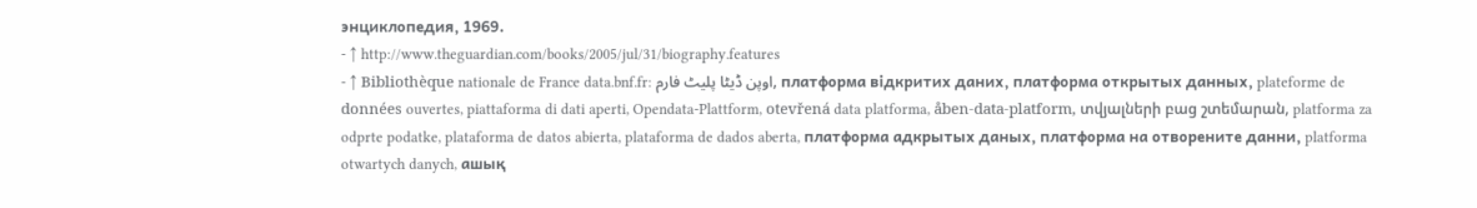энциклопедия, 1969.
- ↑ http://www.theguardian.com/books/2005/jul/31/biography.features
- ↑ Bibliothèque nationale de France data.bnf.fr: اوپن ڈیٹا پلیٹ فارم, платформа відкритих даних, платформа открытых данных, plateforme de données ouvertes, piattaforma di dati aperti, Opendata-Plattform, otevřená data platforma, åben-data-platform, տվյալների բաց շտեմարան, platforma za odprte podatke, plataforma de datos abierta, plataforma de dados aberta, платформа адкрытых даных, платформа на отворените данни, platforma otwartych danych, ашық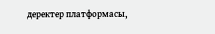деректер платформасы,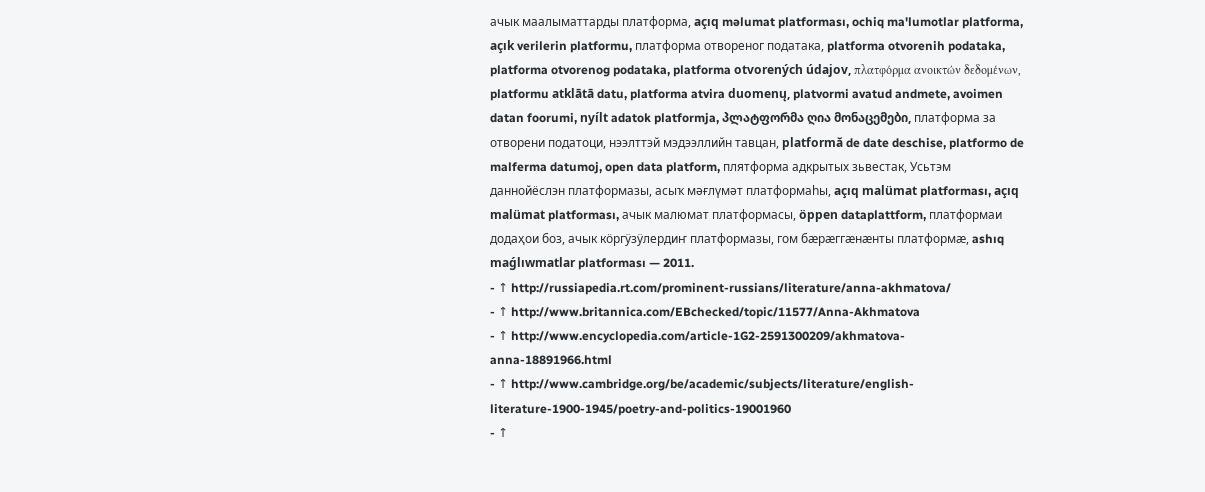ачык маалыматтарды платформа, açıq məlumat platforması, ochiq ma'lumotlar platforma, açık verilerin platformu, платформа отвореног података, platforma otvorenih podataka, platforma otvorenog podataka, platforma otvorených údajov, πλατφόρμα ανοικτών δεδομένων, platformu atklātā datu, platforma atvira duomenų, platvormi avatud andmete, avoimen datan foorumi, nyílt adatok platformja, პლატფორმა ღია მონაცემები, платформа за отворени податоци, нээлттэй мэдээллийн тавцан, platformă de date deschise, platformo de malferma datumoj, open data platform, плятформа адкрытых зьвестак, Усьтэм даннойёслэн платформазы, асыҡ мәғлүмәт платформаһы, açıq malümat platforması, açıq malümat platforması, ачык малюмат платформасы, öppen dataplattform, платформаи додаҳои боз, ачык кӧргӱзӱлердиҥ платформазы, гом бæрæггæнæнты платформæ, ashıq maǵlıwmatlar platforması — 2011.
- ↑ http://russiapedia.rt.com/prominent-russians/literature/anna-akhmatova/
- ↑ http://www.britannica.com/EBchecked/topic/11577/Anna-Akhmatova
- ↑ http://www.encyclopedia.com/article-1G2-2591300209/akhmatova-anna-18891966.html
- ↑ http://www.cambridge.org/be/academic/subjects/literature/english-literature-1900-1945/poetry-and-politics-19001960
- ↑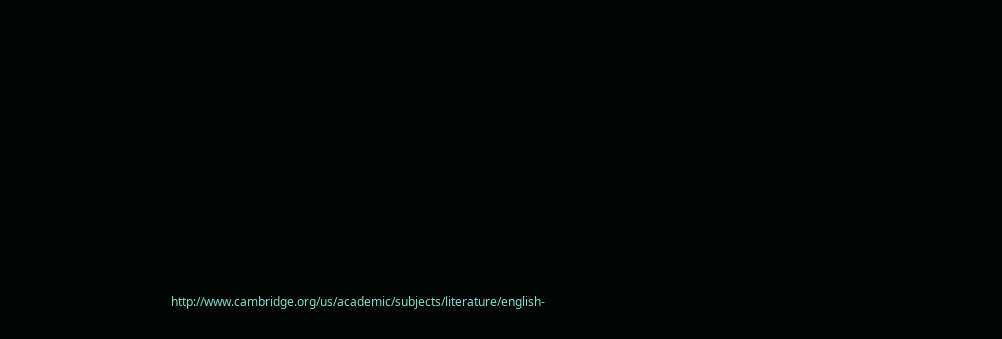http://www.cambridge.org/us/academic/subjects/literature/english-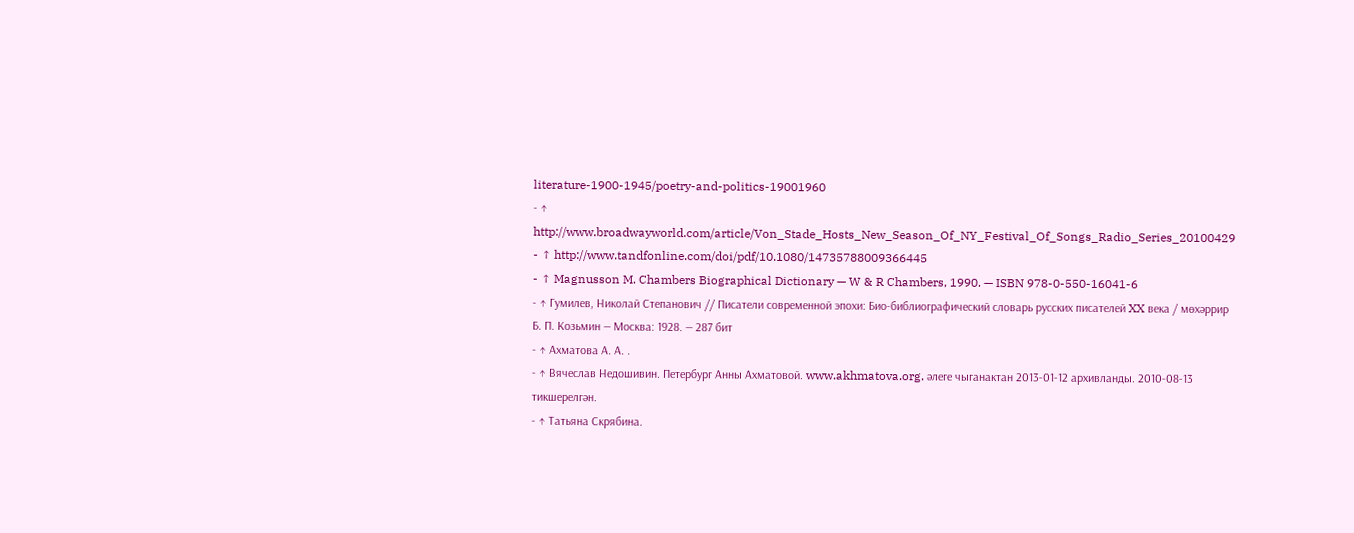literature-1900-1945/poetry-and-politics-19001960
- ↑ http://www.broadwayworld.com/article/Von_Stade_Hosts_New_Season_Of_NY_Festival_Of_Songs_Radio_Series_20100429
- ↑ http://www.tandfonline.com/doi/pdf/10.1080/14735788009366445
- ↑ Magnusson M. Chambers Biographical Dictionary — W & R Chambers, 1990. — ISBN 978-0-550-16041-6
- ↑ Гумилев, Николай Степанович // Писатели современной эпохи: Био-библиографический словарь русских писателей XX века / мөхәррир Б. П. Козьмин — Москва: 1928. — 287 бит
- ↑ Ахматова А. А. .
- ↑ Вячеслав Недошивин. Петербург Анны Ахматовой. www.akhmatova.org. әлеге чыганактан 2013-01-12 архивланды. 2010-08-13 тикшерелгән.
- ↑ Татьяна Скрябина.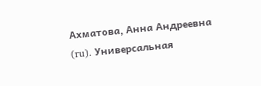Ахматова, Анна Андреевна (ru). Универсальная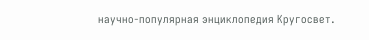научно-популярная энциклопедия Кругосвет.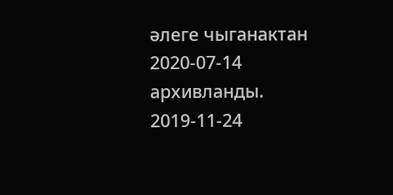әлеге чыганактан 2020-07-14 архивланды. 2019-11-24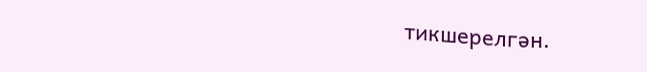тикшерелгән.